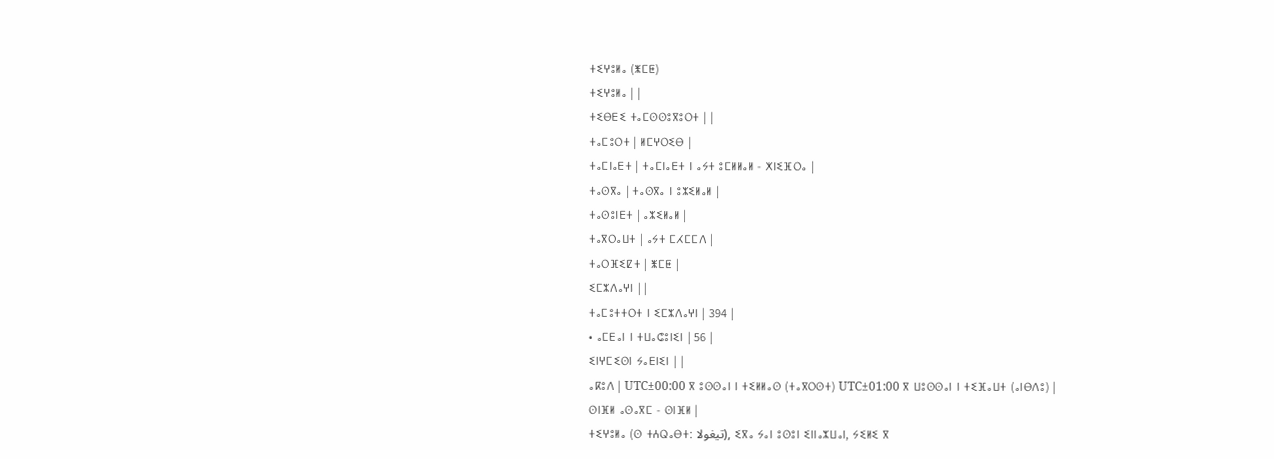ⵜⵉⵖⵓⵍⴰ (ⵥⵎⵟ)
ⵜⵉⵖⵓⵍⴰ | |
ⵜⵉⴱⴹⵉ ⵜⴰⵎⵙⵙⵓⴳⵓⵔⵜ | |
ⵜⴰⵎⵓⵔⵜ | ⵍⵎⵖⵔⵉⴱ |
ⵜⴰⵎⵏⴰⴹⵜ | ⵜⴰⵎⵏⴰⴹⵜ ⵏ ⴰⵢⵜ ⵓⵎⵍⵍⴰⵍ - ⵅⵏⵉⴼⵔⴰ |
ⵜⴰⵙⴳⴰ | ⵜⴰⵙⴳⴰ ⵏ ⵓⵣⵉⵍⴰⵍ |
ⵜⴰⵙⵓⵏⴹⵜ | ⴰⵣⵉⵍⴰⵍ |
ⵜⴰⴳⵔⴰⵡⵜ | ⴰⵢⵜ ⵎⵃⵎⵎⴷ |
ⵜⴰⵔⴼⵉⵇⵜ | ⵥⵎⵟ |
ⵉⵎⵣⴷⴰⵖⵏ | |
ⵜⴰⵎⵓⵜⵜⵔⵜ ⵏ ⵉⵎⵣⴷⴰⵖⵏ | 394 |
• ⴰⵎⴹⴰⵏ ⵏ ⵜⵡⴰⵛⵓⵏⵉⵏ | 56 |
ⵉⵏⵖⵎⵉⵙⵏ ⵢⴰⴹⵏⵉⵏ | |
ⴰⴽⵓⴷ | UTC±00:00 ⴳ ⵓⵙⵙⴰⵏ ⵏ ⵜⵉⵍⵍⴰⵙ (ⵜⴰⴳⵔⵙⵜ) UTC±01:00 ⴳ ⵡⵓⵙⵙⴰⵏ ⵏ ⵜⵉⴼⴰⵡⵜ (ⴰⵏⴱⴷⵓ) |
ⵙⵏⴼⵍ ⴰⵙⴰⴳⵎ - ⵙⵏⴼⵍ |
ⵜⵉⵖⵓⵍⴰ (ⵙ ⵜⵄⵕⴰⴱⵜ: تيغولا), ⵉⴳⴰ ⵢⴰⵏ ⵓⵙⵓⵏ ⵉⵏⵏⴰⵣⵡⴰⵏ, ⵢⵉⵍⵉ ⴳ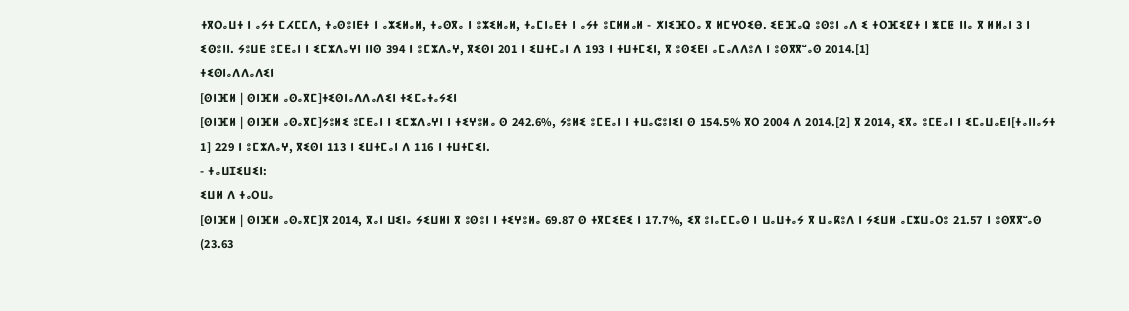ⵜⴳⵔⴰⵡⵜ ⵏ ⴰⵢⵜ ⵎⵃⵎⵎⴷ, ⵜⴰⵙⵓⵏⴹⵜ ⵏ ⴰⵣⵉⵍⴰⵍ, ⵜⴰⵙⴳⴰ ⵏ ⵓⵣⵉⵍⴰⵍ, ⵜⴰⵎⵏⴰⴹⵜ ⵏ ⴰⵢⵜ ⵓⵎⵍⵍⴰⵍ - ⵅⵏⵉⴼⵔⴰ ⴳ ⵍⵎⵖⵔⵉⴱ. ⵉⴹⴼⴰⵕ ⵓⵙⵓⵏ ⴰⴷ ⵉ ⵜⵔⴼⵉⵇⵜ ⵏ ⵥⵎⵟ ⵏⵏⴰ ⴳ ⵍⵍⴰⵏ 3 ⵏ ⵉⵙⵓⵏⵏ. ⵢⵓⵡⴹ ⵓⵎⴹⴰⵏ ⵏ ⵉⵎⵣⴷⴰⵖⵏ ⵏⵏⵙ 394 ⵏ ⵓⵎⵣⴷⴰⵖ, ⴳⵉⵙⵏ 201 ⵏ ⵉⵡⵜⵎⴰⵏ ⴷ 193 ⵏ ⵜⵡⵜⵎⵉⵏ, ⴳ ⵓⵙⵉⴹⵏ ⴰⵎⴰⴷⴷⵓⴷ ⵏ ⵓⵙⴳⴳⵯⴰⵙ 2014.[1]
ⵜⵉⵙⵏⴰⴷⴷⴰⴷⵉⵏ
[ⵙⵏⴼⵍ | ⵙⵏⴼⵍ ⴰⵙⴰⴳⵎ]ⵜⵉⵙⵏⴰⴷⴷⴰⴷⵉⵏ ⵜⵉⵎⴰⵜⴰⵢⵉⵏ
[ⵙⵏⴼⵍ | ⵙⵏⴼⵍ ⴰⵙⴰⴳⵎ]ⵢⵓⵍⵉ ⵓⵎⴹⴰⵏ ⵏ ⵉⵎⵣⴷⴰⵖⵏ ⵏ ⵜⵉⵖⵓⵍⴰ ⵙ 242.6%, ⵢⵓⵍⵉ ⵓⵎⴹⴰⵏ ⵏ ⵜⵡⴰⵛⵓⵏⵉⵏ ⵙ 154.5% ⴳⵔ 2004 ⴷ 2014.[2] ⴳ 2014, ⵉⴳⴰ ⵓⵎⴹⴰⵏ ⵏ ⵉⵎⴰⵡⴰⴹⵏ[ⵜⴰⵏⵏⴰⵢⵜ 1] 229 ⵏ ⵓⵎⵣⴷⴰⵖ, ⴳⵉⵙⵏ 113 ⵏ ⵉⵡⵜⵎⴰⵏ ⴷ 116 ⵏ ⵜⵡⵜⵎⵉⵏ.
- ⵜⴰⵡⵊⵉⵡⵉⵏ:
ⵉⵡⵍ ⴷ ⵜⴰⵔⵡⴰ
[ⵙⵏⴼⵍ | ⵙⵏⴼⵍ ⴰⵙⴰⴳⵎ]ⴳ 2014, ⴳⴰⵏ ⵡⵉⵏⴰ ⵢⵉⵡⵍⵏ ⴳ ⵓⵙⵓⵏ ⵏ ⵜⵉⵖⵓⵍⴰ 69.87 ⵙ ⵜⴳⵎⵉⴹⵉ ⵏ 17.7%, ⵉⴳ ⵓⵏⴰⵎⵎⴰⵙ ⵏ ⵡⴰⵡⵜⴰⵢ ⴳ ⵡⴰⴽⵓⴷ ⵏ ⵢⵉⵡⵍ ⴰⵎⵣⵡⴰⵔⵓ 21.57 ⵏ ⵓⵙⴳⴳⵯⴰⵙ (23.63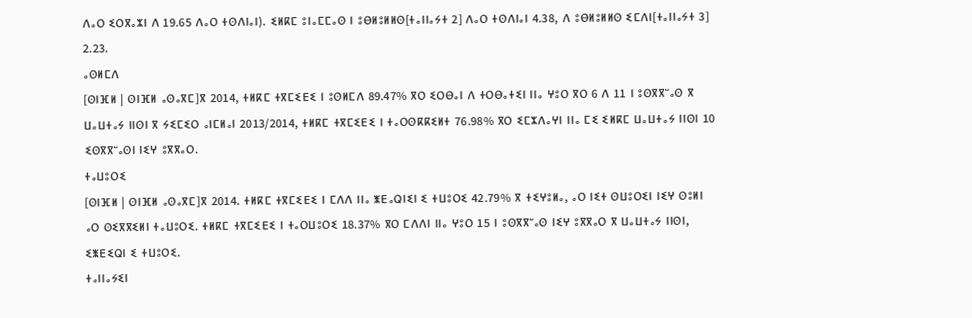ⴷⴰⵔ ⵉⵔⴳⴰⵣⵏ ⴷ 19.65 ⴷⴰⵔ ⵜⵙⴷⵏⴰⵏ). ⵉⵍⴽⵎ ⵓⵏⴰⵎⵎⴰⵙ ⵏ ⵓⴱⵍⵓⵍⵍⵙ[ⵜⴰⵏⵏⴰⵢⵜ 2] ⴷⴰⵔ ⵜⵙⴷⵏⴰⵏ 4.38, ⴷ ⵓⴱⵍⵓⵍⵍⵙ ⵉⵎⴷⵏ[ⵜⴰⵏⵏⴰⵢⵜ 3] 2.23.
ⴰⵙⵍⵎⴷ
[ⵙⵏⴼⵍ | ⵙⵏⴼⵍ ⴰⵙⴰⴳⵎ]ⴳ 2014, ⵜⵍⴽⵎ ⵜⴳⵎⵉⴹⵉ ⵏ ⵓⵙⵍⵎⴷ 89.47% ⴳⵔ ⵉⵔⴱⴰⵏ ⴷ ⵜⵔⴱⴰⵜⵉⵏ ⵏⵏⴰ ⵖⵓⵔ ⴳⵔ 6 ⴷ 11 ⵏ ⵓⵙⴳⴳⵯⴰⵙ ⴳ ⵡⴰⵡⵜⴰⵢ ⵏⵏⵙⵏ ⴳ ⵢⵉⵎⵉⵔ ⴰⵏⵎⵍⴰⵏ 2013/2014, ⵜⵍⴽⵎ ⵜⴳⵎⵉⴹⵉ ⵏ ⵜⴰⵔⵙⴽⴽⵉⵍⵜ 76.98% ⴳⵔ ⵉⵎⵣⴷⴰⵖⵏ ⵏⵏⴰ ⵎⵉ ⵉⵍⴽⵎ ⵡⴰⵡⵜⴰⵢ ⵏⵏⵙⵏ 10 ⵉⵙⴳⴳⵯⴰⵙⵏ ⵏⵉⵖ ⵓⴳⴳⴰⵔ.
ⵜⴰⵡⵓⵔⵉ
[ⵙⵏⴼⵍ | ⵙⵏⴼⵍ ⴰⵙⴰⴳⵎ]ⴳ 2014. ⵜⵍⴽⵎ ⵜⴳⵎⵉⴹⵉ ⵏ ⵎⴷⴷ ⵏⵏⴰ ⵥⴹⴰⵕⵏⵉⵏ ⵉ ⵜⵡⵓⵔⵉ 42.79% ⴳ ⵜⵉⵖⵓⵍⴰ, ⴰⵔ ⵏⵉⵜ ⵙⵡⵓⵔⵉⵏ ⵏⵉⵖ ⵙⵓⵍⵏ ⴰⵔ ⵙⵉⴳⴳⵉⵍⵏ ⵜⴰⵡⵓⵔⵉ. ⵜⵍⴽⵎ ⵜⴳⵎⵉⴹⵉ ⵏ ⵜⴰⵔⵡⵓⵔⵉ 18.37% ⴳⵔ ⵎⴷⴷⵏ ⵏⵏⴰ ⵖⵓⵔ 15 ⵏ ⵓⵙⴳⴳⵯⴰⵙ ⵏⵉⵖ ⵓⴳⴳⴰⵔ ⴳ ⵡⴰⵡⵜⴰⵢ ⵏⵏⵙⵏ, ⵉⵥⴹⵉⵕⵏ ⵉ ⵜⵡⵓⵔⵉ.
ⵜⴰⵏⵏⴰⵢⵉⵏ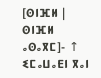[ⵙⵏⴼⵍ | ⵙⵏⴼⵍ ⴰⵙⴰⴳⵎ]- ↑ ⵉⵎⴰⵡⴰⴹⵏ ⴳⴰⵏ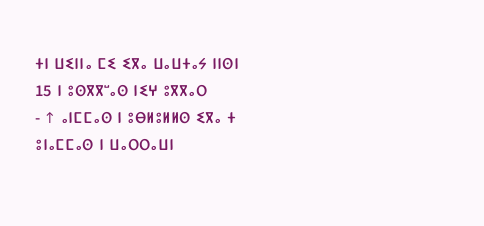ⵜⵏ ⵡⵉⵏⵏⴰ ⵎⵉ ⵉⴳⴰ ⵡⴰⵡⵜⴰⵢ ⵏⵏⵙⵏ 15 ⵏ ⵓⵙⴳⴳⵯⴰⵙ ⵏⵉⵖ ⵓⴳⴳⴰⵔ
- ↑ ⴰⵏⵎⵎⴰⵙ ⵏ ⵓⴱⵍⵓⵍⵍⵙ ⵉⴳⴰ ⵜ ⵓⵏⴰⵎⵎⴰⵙ ⵏ ⵡⴰⵔⵔⴰⵡⵏ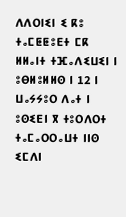ⴷⴷⵔⵏⵉⵏ ⵉ ⴽⵓ ⵜⴰⵎⵟⵟⵓⴹⵜ ⵎⴽ ⵍⵍⴰⵏⵜ ⵜⴼⴰⴷⵉⵡⵉⵏ ⵏ ⵓⴱⵍⵓⵍⵍⵙ ⵏ 12 ⵏ ⵡⴰⵢⵢⵓⵔ ⴷⴰⵜ ⵏ ⵓⵙⵉⴹⵏ ⴳ ⵜⵓⵔⴷⵔⵜ ⵜⴰⵎⴰⵔⵔⴰⵡⵜ ⵏⵏⵙ ⵉⵎⴷⵏ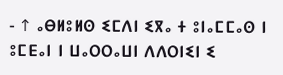- ↑ ⴰⴱⵍⵓⵍⵙ ⵉⵎⴷⵏ ⵉⴳⴰ ⵜ ⵓⵏⴰⵎⵎⴰⵙ ⵏ ⵓⵎⴹⴰⵏ ⵏ ⵡⴰⵔⵔⴰⵡⵏ ⴷⴷⵔⵏⵉⵏ ⵉ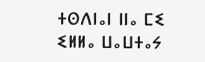ⵜⵙⴷⵏⴰⵏ ⵏⵏⴰ ⵎⵉ ⵉⵍⵍⴰ ⵡⴰⵡⵜⴰⵢ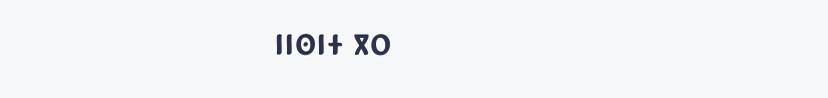ⵏⵏⵙⵏⵜ ⴳⵔ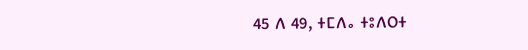45 ⴷ 49, ⵜⵎⴷⴰ ⵜⵓⴷⵔⵜ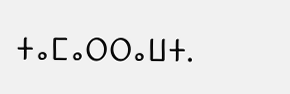ⵜⴰⵎⴰⵔⵔⴰⵡⵜ.